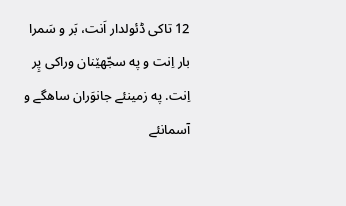12 تاکی ڈئولدار اَنت، بَر و سَمرا بار اِنت و په سجّهێنان وراکی پِر اِنت. په زمینئے جانوَران ساهگے و آسمانئے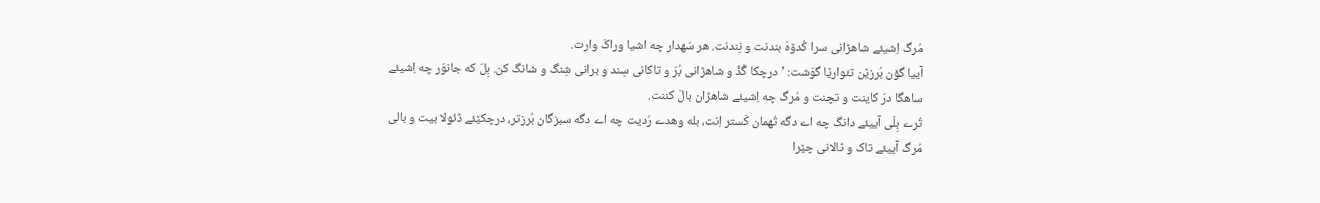مُرگ اِشیئے شاهڑانی سرا کُدۆهَ بندنت و نِندنت. هر سَهدار چه اشیا وراکَ وارت.
آییا گۆن بُرزێن تئوارێا گوَشت: ’درچکا گُڈّ و شاهڑانی بُرّ و تاکانی سِند و برانی شِنگ و شانگ کن. بِلّ که جانوَر چه اِشیئے ساهگا درَ کاینت و تچنت و مُرگ چه اِشیئے شاهڑان بالَ کننت.
تُرے بِلّی آییئے دانگ چه اے دگه تُهمان کَستر اِنت، بله وهدے رُدیت چه اے دگه سبزگان بُرزتر، درچکێئے ڈئولا بیت و بالی مُرگ آییئے تاک و ٹالانی چێرا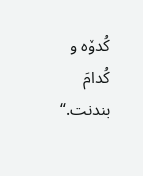کُدۆه و کُدامَ بندنت.“